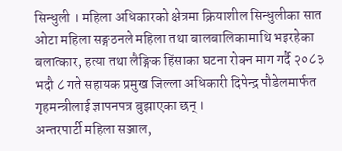सिन्धुली । महिला अधिकारको क्षेत्रमा क्रियाशील सिन्धुलीका सात ओटा महिला सङ्गठनले महिला तथा बालबालिकामाथि भइरहेका बलात्कार, हत्या तथा लैङ्गिक हिंसाका घटना रोक्न माग गर्दै २०८३ भदौ ८ गते सहायक प्रमुख जिल्ला अधिकारी दिपेन्द्र पौडेलमार्फत गृहमन्त्रीलाई ज्ञापनपत्र बुझाएका छन् ।
अन्तरपार्टी महिला सञ्जाल,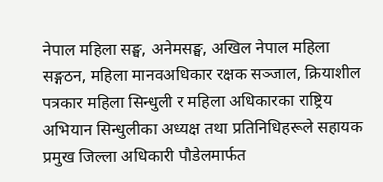नेपाल महिला सङ्घ, अनेमसङ्घ, अखिल नेपाल महिला सङ्गठन, महिला मानवअधिकार रक्षक सञ्जाल, क्रियाशील पत्रकार महिला सिन्धुली र महिला अधिकारका राष्ट्रिय अभियान सिन्धुलीका अध्यक्ष तथा प्रतिनिधिहरूले सहायक प्रमुख जिल्ला अधिकारी पौडेलमार्फत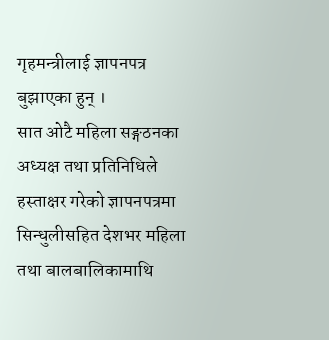गृहमन्त्रीलाई ज्ञापनपत्र बुझाएका हुन् ।
सात ओटै महिला सङ्गठनका अध्यक्ष तथा प्रतिनिधिले हस्ताक्षर गरेको ज्ञापनपत्रमा सिन्धुलीसहित देशभर महिला तथा बालबालिकामाथि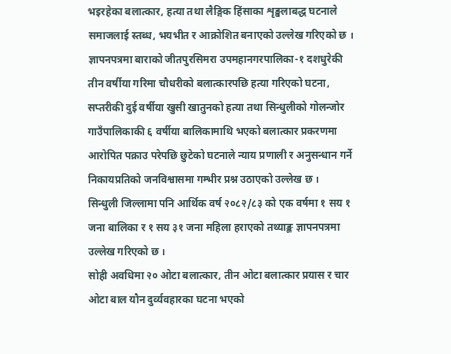भइरहेका बलात्कार, हत्या तथा लैङ्गिक हिंसाका शृङ्खलाबद्ध घटनाले समाजलाई स्तब्ध, भयभीत र आक्रोशित बनाएको उल्लेख गरिएको छ ।
ज्ञापनपत्रमा बाराको जीतपुरसिमरा उपमहानगरपालिका-१ दशधुरेकी तीन वर्षीया गरिमा चौधरीको बलात्कारपछि हत्या गरिएको घटना, सप्तरीकी दुई वर्षीया खुसी खातुनको हत्या तथा सिन्धुलीको गोलन्जोर गाउँपालिकाकी ६ वर्षीया बालिकामाथि भएको बलात्कार प्रकरणमा आरोपित पक्राउ परेपछि छुटेको घटनाले न्याय प्रणाली र अनुसन्धान गर्ने निकायप्रतिको जनविश्वासमा गम्भीर प्रश्न उठाएको उल्लेख छ ।
सिन्धुली जिल्लामा पनि आर्थिक वर्ष २०८२/८३ को एक वर्षमा १ सय १ जना बालिका र १ सय ३१ जना महिला हराएको तथ्याङ्क ज्ञापनपत्रमा उल्लेख गरिएको छ ।
सोही अवधिमा २० ओटा बलात्कार, तीन ओटा बलात्कार प्रयास र चार ओटा बाल यौन दुर्व्यवहारका घटना भएको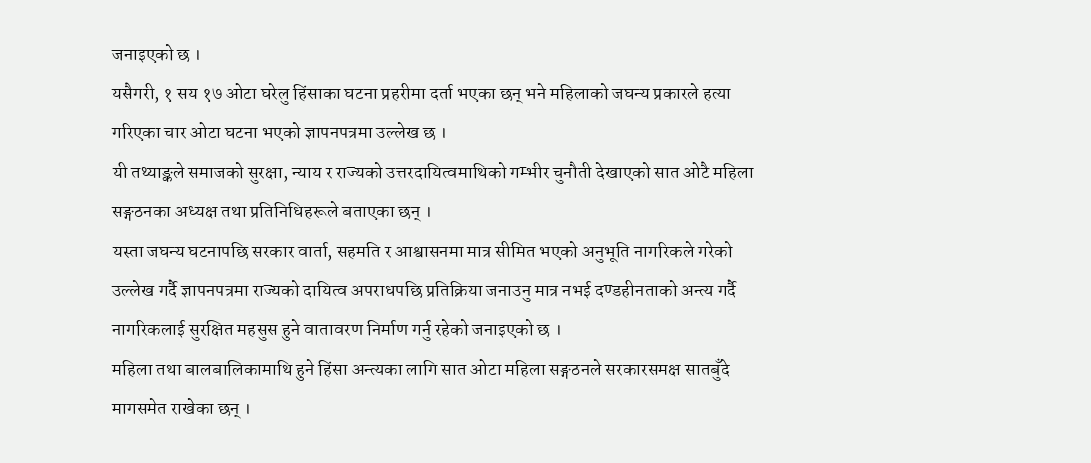जनाइएको छ ।
यसैगरी, १ सय १७ ओटा घरेलु हिंसाका घटना प्रहरीमा दर्ता भएका छन् भने महिलाको जघन्य प्रकारले हत्या गरिएका चार ओटा घटना भएको ज्ञापनपत्रमा उल्लेख छ ।
यी तथ्याङ्कले समाजको सुरक्षा, न्याय र राज्यको उत्तरदायित्वमाथिको गम्भीर चुनौती देखाएको सात ओटै महिला सङ्गठनका अध्यक्ष तथा प्रतिनिधिहरूले बताएका छन् ।
यस्ता जघन्य घटनापछि सरकार वार्ता, सहमति र आश्वासनमा मात्र सीमित भएको अनुभूति नागरिकले गरेको उल्लेख गर्दै ज्ञापनपत्रमा राज्यको दायित्व अपराधपछि प्रतिक्रिया जनाउनु मात्र नभई दण्डहीनताको अन्त्य गर्दै नागरिकलाई सुरक्षित महसुस हुने वातावरण निर्माण गर्नु रहेको जनाइएको छ ।
महिला तथा बालबालिकामाथि हुने हिंसा अन्त्यका लागि सात ओटा महिला सङ्गठनले सरकारसमक्ष सातबुँदे मागसमेत राखेका छन् ।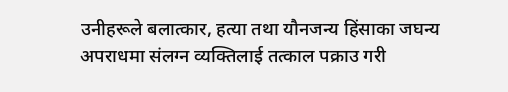उनीहरूले बलात्कार, हत्या तथा यौनजन्य हिंसाका जघन्य अपराधमा संलग्न व्यक्तिलाई तत्काल पक्राउ गरी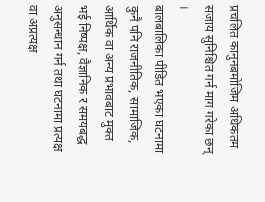प्रचलित कानुनबमोजिम अधिकतम सजाय सुनिश्चित गर्न माग गरेका छन् ।
बालबालिका पीडित भएका घटनामा कुनै पनि राजनीतिक, सामाजिक, आर्थिक वा अन्य प्रभावबाट मुक्त भई निष्पक्ष, वैज्ञानिक र समयबद्ध अनुसन्धान गर्न तथा घटनामा प्रत्यक्ष वा अप्रत्यक्ष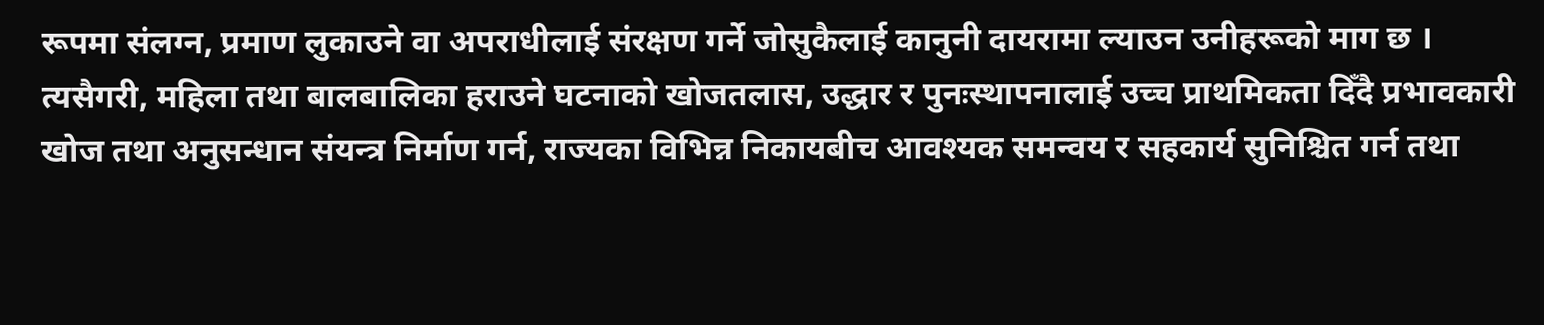रूपमा संलग्न, प्रमाण लुकाउने वा अपराधीलाई संरक्षण गर्ने जोसुकैलाई कानुनी दायरामा ल्याउन उनीहरूको माग छ ।
त्यसैगरी, महिला तथा बालबालिका हराउने घटनाको खोजतलास, उद्धार र पुनःस्थापनालाई उच्च प्राथमिकता दिँदै प्रभावकारी खोज तथा अनुसन्धान संयन्त्र निर्माण गर्न, राज्यका विभिन्न निकायबीच आवश्यक समन्वय र सहकार्य सुनिश्चित गर्न तथा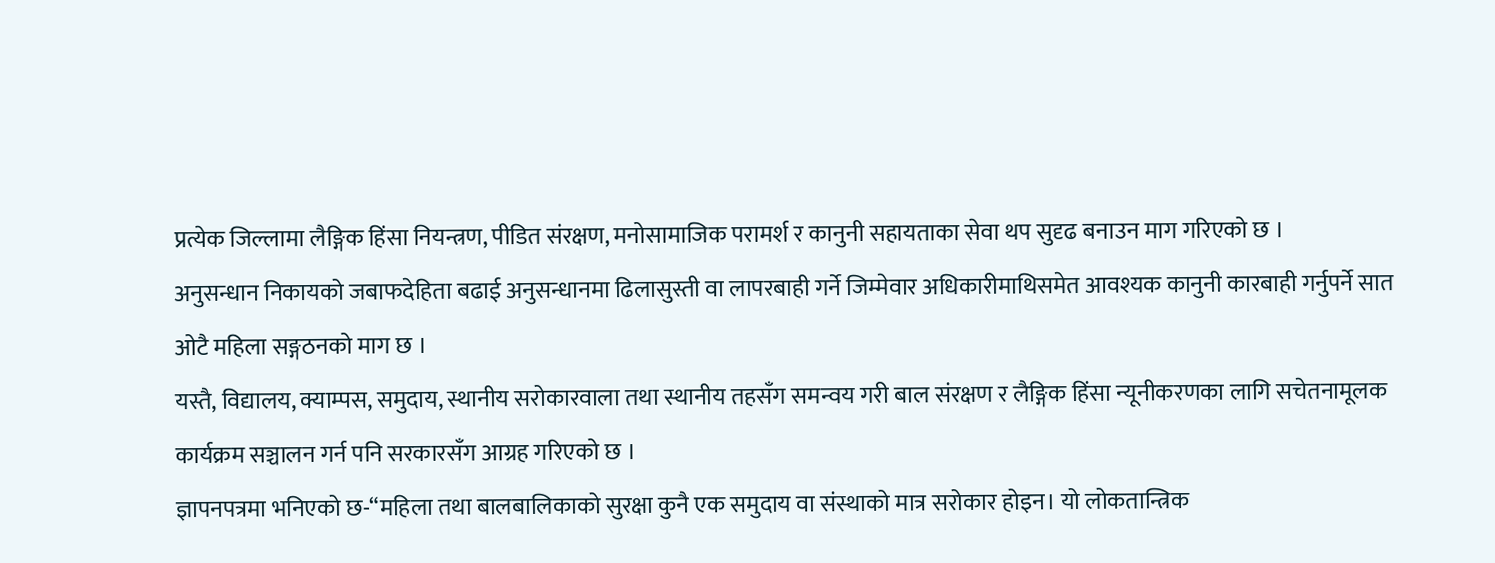प्रत्येक जिल्लामा लैङ्गिक हिंसा नियन्त्रण, पीडित संरक्षण, मनोसामाजिक परामर्श र कानुनी सहायताका सेवा थप सुदृढ बनाउन माग गरिएको छ ।
अनुसन्धान निकायको जबाफदेहिता बढाई अनुसन्धानमा ढिलासुस्ती वा लापरबाही गर्ने जिम्मेवार अधिकारीमाथिसमेत आवश्यक कानुनी कारबाही गर्नुपर्ने सात ओटै महिला सङ्गठनको माग छ ।
यस्तै, विद्यालय, क्याम्पस, समुदाय, स्थानीय सरोकारवाला तथा स्थानीय तहसँग समन्वय गरी बाल संरक्षण र लैङ्गिक हिंसा न्यूनीकरणका लागि सचेतनामूलक कार्यक्रम सञ्चालन गर्न पनि सरकारसँग आग्रह गरिएको छ ।
ज्ञापनपत्रमा भनिएको छ-“महिला तथा बालबालिकाको सुरक्षा कुनै एक समुदाय वा संस्थाको मात्र सरोकार होइन। यो लोकतान्त्रिक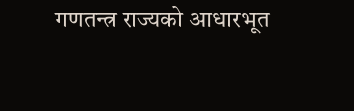गणतन्त्र राज्यको आधारभूत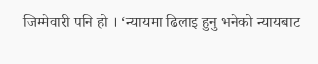जिम्मेवारी पनि हो । ‘न्यायमा ढिलाइ हुनु भनेको न्यायबाट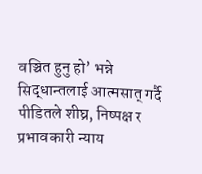वञ्चित हुनु हो’ भन्ने सिद्धान्तलाई आत्मसात् गर्दै पीडितले शीघ्र, निष्पक्ष र प्रभावकारी न्याय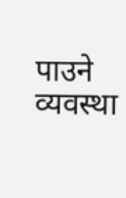पाउने व्यवस्था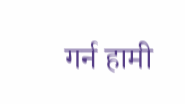गर्न हामी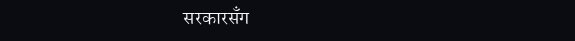सरकारसँग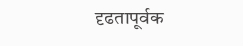दृढतापूर्वक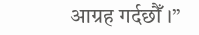आग्रह गर्दछौँ ।”